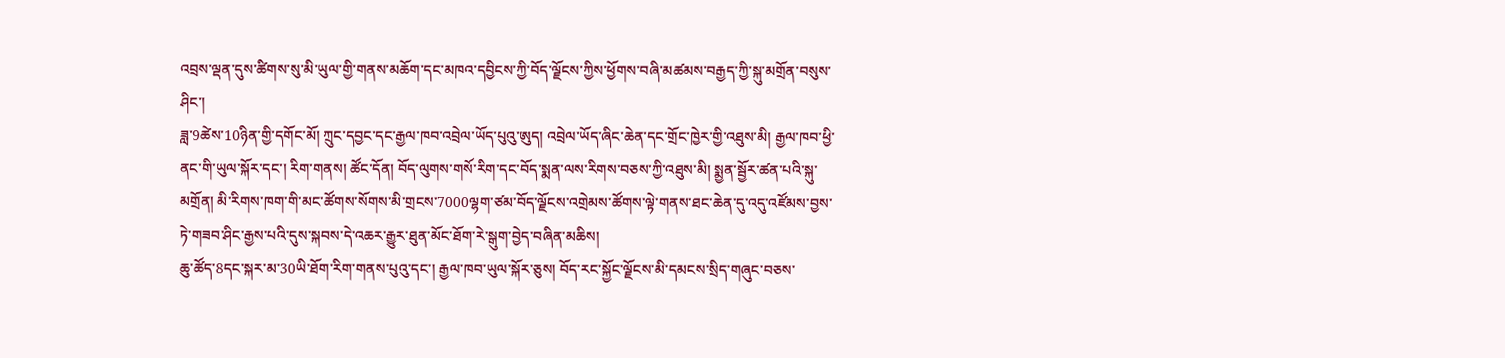འབྲས་ལྡན་དུས་ཚིགས་སུ་མི་ཡུལ་གྱི་གནས་མཆོག་དང་མཁའ་དབྱིངས་ཀྱི་བོད་ལྗོངས་ཀྱིས་ཕྱོགས་བཞི་མཚམས་བརྒྱད་ཀྱི་སྐུ་མགྲོན་བསུས་ཤིང་།
ཟླ་9ཚེས་10ཉིན་གྱི་དགོང་མོ། ཀྲུང་དབྱང་དང་རྒྱལ་ཁབ་འབྲེལ་ཡོད་པུའུ་ཨུད། འབྲེལ་ཡོད་ཞིང་ཆེན་དང་གྲོང་ཁྱེར་གྱི་འཐུས་མི། རྒྱལ་ཁབ་ཕྱི་ནང་གི་ཡུལ་སྐོར་དང་། རིག་གནས། ཚོང་དོན། བོད་ལུགས་གསོ་རིག་དང་བོད་སྨན་ལས་རིགས་བཅས་ཀྱི་འཐུས་མི། སྨྱན་སྦྱོར་ཚན་པའི་སྐུ་མགྲོན། མི་རིགས་ཁག་གི་མང་ཚོགས་སོགས་མི་གྲངས་7000ལྷག་ཙམ་བོད་ལྗོངས་འགྲེམས་ཚོགས་ལྟེ་གནས་ཐང་ཆེན་དུ་འདུ་འཛོམས་བྱས་ཏེ་གཟབ་ཤིང་རྒྱས་པའི་དུས་སྐབས་དེ་འཆར་རྒྱུར་ཐུན་མོང་ཐོག་རེ་སྒུག་བྱེད་བཞིན་མཆིས།
ཆུ་ཚོད་8དང་སྐར་མ་30ཡི་ཐོག་རིག་གནས་པུའུ་དང་། རྒྱལ་ཁབ་ཡུལ་སྐོར་ཅུས། བོད་རང་སྐྱོང་ལྗོངས་མི་དམངས་སྲིད་གཞུང་བཅས་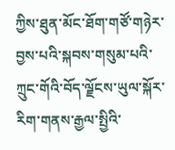ཀྱིས་ཐུན་མོང་ཐོག་གཙོ་གཉེར་བྱས་པའི་སྐབས་གསུམ་པའི་ཀྲུང་གོའི་བོད་ལྗོངས་ཡུལ་སྐོར་རིག་གནས་རྒྱལ་སྤྱིའི་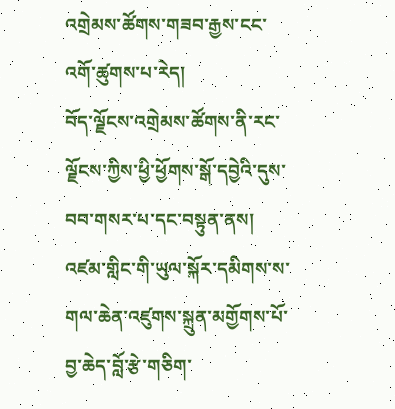འགྲེམས་ཚོགས་གཟབ་རྒྱས་ངང་འགོ་ཚུགས་པ་རེད།
བོད་ལྗོངས་འགྲེམས་ཚོགས་ནི་རང་ལྗོངས་ཀྱིས་ཕྱི་ཕྱོགས་སྒོ་དབྱེའི་དུས་བབ་གསར་པ་དང་བསྟུན་ནས། འཛམ་གླིང་གི་ཡུལ་སྐོར་དམིགས་ས་གལ་ཆེན་འཛུགས་སྐྲུན་མགྱོགས་པོ་བྱ་ཆེད་བློ་རྩེ་གཅིག་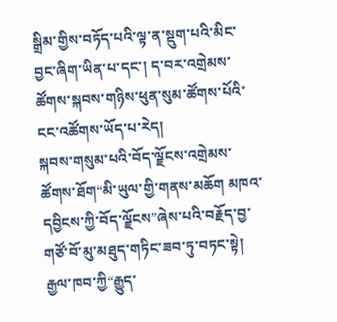སྒྲིམ་གྱིས་བཏོད་པའི་ལྟ་ན་སྡུག་པའི་མིང་བྱང་ཞིག་ཡིན་པ་དང་། ད་བར་འགྲེམས་ཚོགས་སྐབས་གཉིས་ཕུན་སུམ་ཚོགས་པོའི་ངང་འཚོགས་ཡོད་པ་རེད།
སྐབས་གསུམ་པའི་བོད་ལྗོངས་འགྲེམས་ཚོགས་ཐོག“མི་ཡུལ་གྱི་གནས་མཆོག མཁའ་དབྱིངས་ཀྱི་བོད་ལྗོངས”ཞེས་པའི་བརྗོད་བྱ་གཙོ་བོ་མུ་མཐུད་གཏིང་ཟབ་ཏུ་བཏང་སྟེ། རྒྱལ་ཁབ་ཀྱི“རྒྱུད་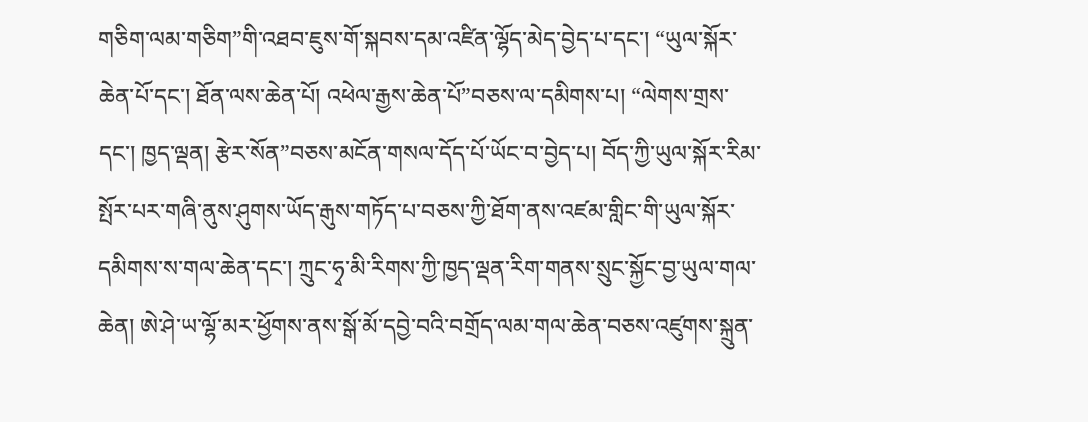གཅིག་ལམ་གཅིག”གི་འཐབ་ཇུས་གོ་སྐབས་དམ་འཛིན་ལྷོད་མེད་བྱེད་པ་དང་། “ཡུལ་སྐོར་ཆེན་པོ་དང་། ཐོན་ལས་ཆེན་པོ། འཕེལ་རྒྱས་ཆེན་པོ”བཅས་ལ་དམིགས་པ། “ལེགས་གྲས་དང་། ཁྱད་ལྡན། རྩེར་སོན”བཅས་མངོན་གསལ་དོད་པོ་ཡོང་བ་བྱེད་པ། བོད་ཀྱི་ཡུལ་སྐོར་རིམ་སྤོར་པར་གཞི་ནུས་ཤུགས་ཡོད་རྒུས་གཏོད་པ་བཅས་ཀྱི་ཐོག་ནས་འཛམ་གླིང་གི་ཡུལ་སྐོར་དམིགས་ས་གལ་ཆེན་དང་། ཀྲུང་ཧྭ་མི་རིགས་ཀྱི་ཁྱད་ལྡན་རིག་གནས་སྲུང་སྐྱོང་བྱ་ཡུལ་གལ་ཆེན། ཨེ་ཤེ་ཡ་ལྷོ་མར་ཕྱོགས་ནས་སྒོ་མོ་དབྱེ་བའི་བགྲོད་ལམ་གལ་ཆེན་བཅས་འཛུགས་སྐྲུན་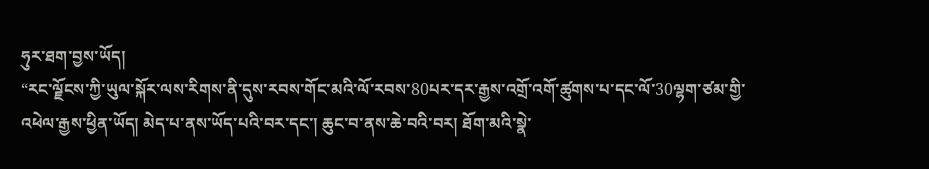ཧུར་ཐག་བྱས་ཡོད།
“རང་ལྗོངས་ཀྱི་ཡུལ་སྐོར་ལས་རིགས་ནི་དུས་རབས་གོང་མའི་ལོ་རབས་80པར་དར་རྒྱས་འགྲོ་འགོ་ཚུགས་པ་དང་ལོ་30ལྷག་ཙམ་གྱི་འཕེལ་རྒྱས་ཕྱིན་ཡོད། མེད་པ་ནས་ཡོད་པའི་བར་དང་། ཆུང་བ་ནས་ཆེ་བའི་བར། ཐོག་མའི་སྣེ་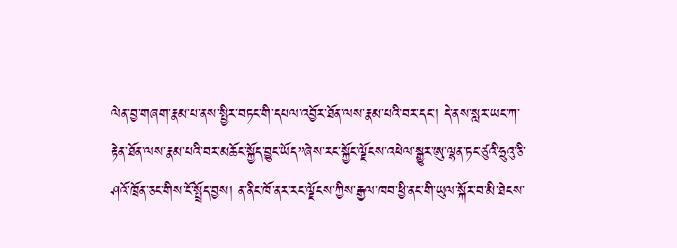ལེན་བྱ་གཞག་རྣམ་པ་ནས་སྤྱིར་བཏང་གི་དཔལ་འབྱོར་ཐོན་ལས་རྣམ་པའི་བར་དང་། དེ་ནས་སླར་ཡང་ཀ་རྟེན་ཐོན་ལས་རྣམ་པའི་བར་མཆོང་སྐྱོད་བྱུང་ཡོད”ཞེས་རང་སྐྱོང་ལྗོངས་འཕེལ་སྒྱུར་ཨུ་ལྷན་ཏང་ཙུའི་ཧྲུའུ་ཅི་ཤའོ་ཁྲོན་ཅང་གིས་ངོ་སྤྲོད་བྱས། ན་ནིང་ཁོ་ནར་རང་ལྗོངས་ཀྱིས་རྒྱལ་ཁབ་ཕྱི་ནང་གི་ཡུལ་སྐོར་བ་མི་ཐེངས་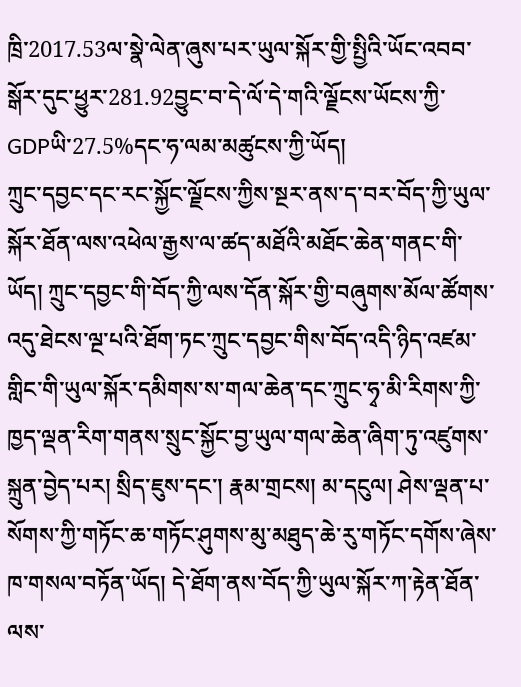ཁྲི་2017.53ལ་སྣེ་ལེན་ཞུས་པར་ཡུལ་སྐོར་གྱི་སྤྱིའི་ཡོང་འབབ་སྒོར་དུང་ཕྱུར་281.92བྱུང་བ་དེ་ལོ་དེ་གའི་ལྗོངས་ཡོངས་ཀྱི་GDPཡི་27.5%དང་ཧ་ལམ་མཚུངས་ཀྱི་ཡོད།
ཀྲུང་དབྱང་དང་རང་སྐྱོང་ལྗོངས་ཀྱིས་སྔར་ནས་ད་བར་བོད་ཀྱི་ཡུལ་སྐོར་ཐོན་ལས་འཕེལ་རྒྱས་ལ་ཚད་མཐོའི་མཐོང་ཆེན་གནང་གི་ཡོད། ཀྲུང་དབྱང་གི་བོད་ཀྱི་ལས་དོན་སྐོར་གྱི་བཞུགས་མོལ་ཚོགས་འདུ་ཐེངས་ལྔ་པའི་ཐོག་ཏང་ཀྲུང་དབྱང་གིས་བོད་འདི་ཉིད་འཛམ་གླིང་གི་ཡུལ་སྐོར་དམིགས་ས་གལ་ཆེན་དང་ཀྲུང་ཧྭ་མི་རིགས་ཀྱི་ཁྱད་ལྡན་རིག་གནས་སྲུང་སྐྱོང་བྱ་ཡུལ་གལ་ཆེན་ཞིག་ཏུ་འཛུགས་སྐྲུན་བྱེད་པར། སྲིད་ཇུས་དང་། རྣམ་གྲངས། མ་དངུལ། ཤེས་ལྡན་པ་སོགས་ཀྱི་གཏོང་ཆ་གཏོང་ཤུགས་མུ་མཐུད་ཆེ་རུ་གཏོང་དགོས་ཞེས་ཁ་གསལ་བཏོན་ཡོད། དེ་ཐོག་ནས་བོད་ཀྱི་ཡུལ་སྐོར་ཀ་རྟེན་ཐོན་ལས་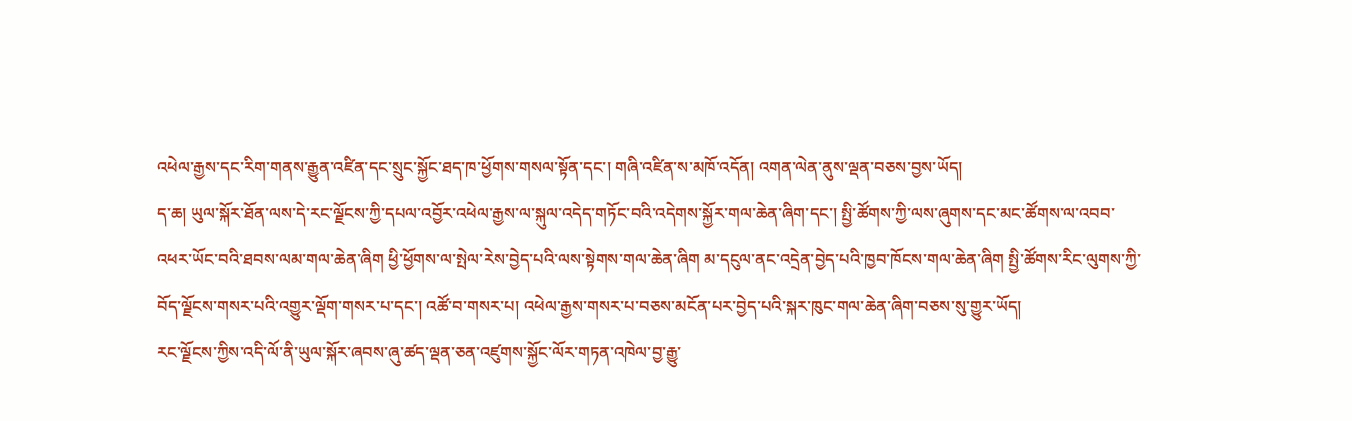འཕེལ་རྒྱས་དང་རིག་གནས་རྒྱུན་འཛིན་དང་སྲུང་སྐྱོང་ཐད་ཁ་ཕྱོགས་གསལ་སྟོན་དང་། གཞི་འཛིན་ས་མཁོ་འདོན། འགན་ལེན་ནུས་ལྡན་བཅས་བྱས་ཡོད།
ད་ཆ། ཡུལ་སྐོར་ཐོན་ལས་དེ་རང་ལྗོངས་ཀྱི་དཔལ་འབྱོར་འཕེལ་རྒྱས་ལ་སྐུལ་འདེད་གཏོང་བའི་འདེགས་སྐྱོར་གལ་ཆེན་ཞིག་དང་། སྤྱི་ཚོགས་ཀྱི་ལས་ཞུགས་དང་མང་ཚོགས་ལ་འབབ་འཕར་ཡོང་བའི་ཐབས་ལམ་གལ་ཆེན་ཞིག ཕྱི་ཕྱོགས་ལ་སྤེལ་རེས་བྱེད་པའི་ལས་སྟེགས་གལ་ཆེན་ཞིག མ་དངུལ་ནང་འདྲེན་བྱེད་པའི་ཁྱབ་ཁོངས་གལ་ཆེན་ཞིག སྤྱི་ཚོགས་རིང་ལུགས་ཀྱི་བོད་ལྗོངས་གསར་པའི་འགྱུར་ལྡོག་གསར་པ་དང་། འཚོ་བ་གསར་པ། འཕེལ་རྒྱས་གསར་པ་བཅས་མངོན་པར་བྱེད་པའི་སྐར་ཁུང་གལ་ཆེན་ཞིག་བཅས་སུ་གྱུར་ཡོད།
རང་ལྗོངས་ཀྱིས་འདི་ལོ་ནི་ཡུལ་སྐོར་ཞབས་ཞུ་ཚད་ལྡན་ཅན་འཛུགས་སྐྱོང་ལོར་གཏན་འཁེལ་བྱ་རྒྱུ་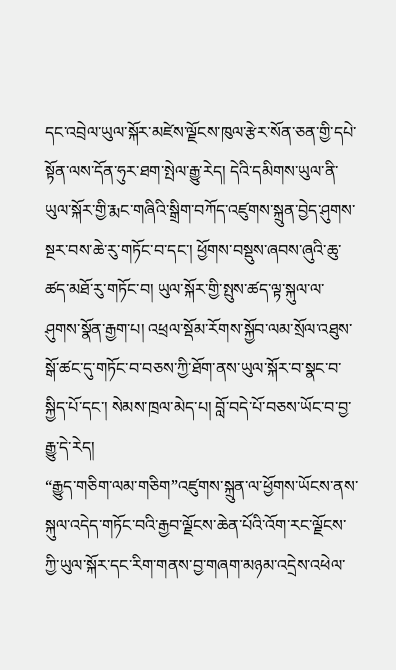དང་འབྲེལ་ཡུལ་སྐོར་མཛེས་ལྗོངས་ཁུལ་རྩེར་སོན་ཅན་གྱི་དཔེ་སྟོན་ལས་དོན་ཧུར་ཐག་སྤེལ་རྒྱུ་རེད། དེའི་དམིགས་ཡུལ་ནི་ཡུལ་སྐོར་གྱི་རྨང་གཞིའི་སྒྲིག་བཀོད་འཛུགས་སྐྲུན་བྱེད་ཤུགས་སྔར་བས་ཆེ་རུ་གཏོང་བ་དང་། ཕྱོགས་བསྡུས་ཞབས་ཞུའི་ཆུ་ཚད་མཐོ་རུ་གཏོང་བ། ཡུལ་སྐོར་གྱི་སྤུས་ཚད་ལྟ་སྐུལ་ལ་ཤུགས་སྣོན་རྒྱག་པ། འཕྲལ་སྡོམ་རོགས་སྐྱོབ་ལམ་སྲོལ་འཐུས་སྒོ་ཚང་དུ་གཏོང་བ་བཅས་ཀྱི་ཐོག་ནས་ཡུལ་སྐོར་བ་སྣང་བ་སྐྱིད་པོ་དང་། སེམས་ཁྲལ་མེད་པ། བློ་བདེ་པོ་བཅས་ཡོང་བ་བྱ་རྒྱུ་དེ་རེད།
“རྒྱུད་གཅིག་ལམ་གཅིག”འཛུགས་སྐྲུན་ལ་ཕྱོགས་ཡོངས་ནས་སྐུལ་འདེད་གཏོང་བའི་རྒྱབ་ལྗོངས་ཆེན་པོའི་འོག་རང་ལྗོངས་ཀྱི་ཡུལ་སྐོར་དང་རིག་གནས་བྱ་གཞག་མཉམ་འདྲེས་འཕེལ་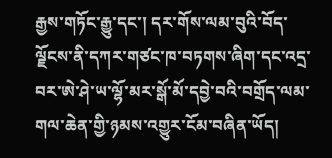རྒྱས་གཏོང་རྒྱུ་དང་། དར་གོས་ལམ་བུའི་བོད་ལྗོངས་ནི་དཀར་གཙང་ཁ་བཏགས་ཞིག་དང་འདྲ་བར་ཨེ་ཤེ་ཡ་ལྷོ་མར་སྒོ་མོ་དབྱེ་བའི་བགྲོད་ལམ་གལ་ཆེན་གྱི་ཉམས་འགྱུར་ངོམ་བཞིན་ཡོད།